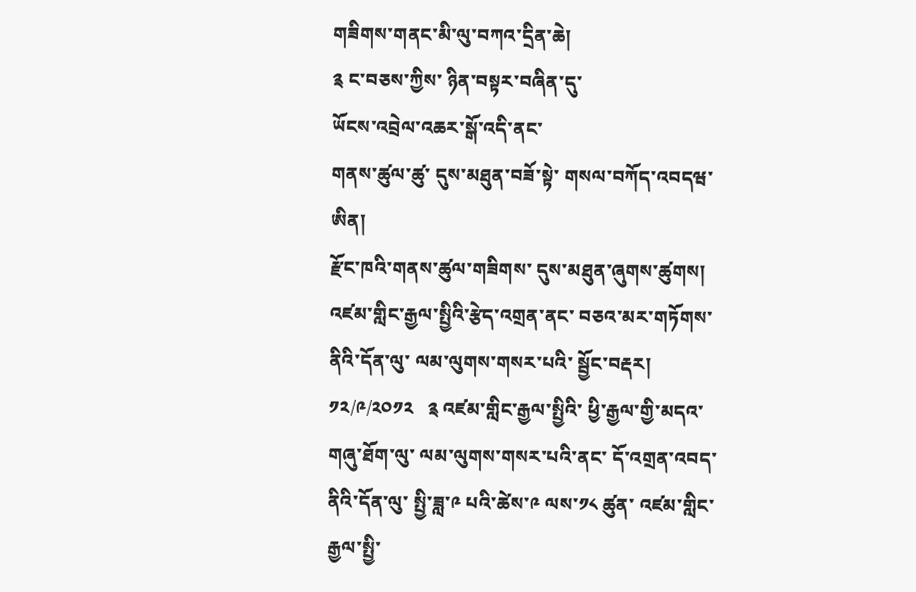གཟིགས་གནང་མི་ལུ་བཀའ་དྲིན་ཆེ།
༉ ང་བཅས་ཀྱིས་ ཉིན་བསྟར་བཞིན་དུ་
ཡོངས་འབྲེལ་འཆར་སྒོ་འདི་ནང་
གནས་ཚུལ་ཚུ་ དུས་མཐུན་བཟོ་སྟེ་ གསལ་བཀོད་འབདཝ་ཨིན།
རྫོང་ཁའི་གནས་ཚུལ་གཟིགས་ དུས་མཐུན་ཞུགས་ཚུགས།
འཛམ་གླིང་རྒྱལ་སྤྱིའི་རྩེད་འགྲན་ནང་ བཅའ་མར་གཏོགས་ནིའི་དོན་ལུ་ ལམ་ལུགས་གསར་པའི་ སྦྱོང་བརྡར།
༡༢/༩/༢༠༡༢   ༉ འཛམ་གླིང་རྒྱལ་སྤྱིའི་ ཕྱི་རྒྱལ་གྱི་མདའ་གཞུ་ཐོག་ལུ་ ལམ་ལུགས་གསར་པའི་ནང་ དོ་འགྲན་འབད་ནིའི་དོན་ལུ་ སྤྱི་ཟླ་༩ པའི་ཚེས་༩ ལས་༡༨ ཚུན་ འཛམ་གླིང་རྒྱལ་སྤྱི་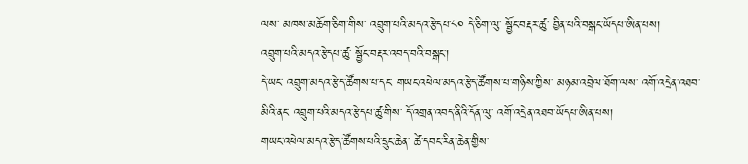ལས་ མཁས་མཆོག་ཅིག་གིས་ འབྲུག་པའི་མདའ་རྩེདཔ་༨༠ དེ་ཅིག་ལུ་ སྦྱོང་བརྡར་ཚུ་ བྱིན་པའི་བསྒང་ཡོདཔ་ཨིན་པས།
འབྲུག་པའི་མདའ་རྩེདཔ་ཚུ་ སྦྱོང་བརྡར་འབད་བའི་བསྒང་།
དེ་ཡང་ འབྲུག་མདའ་རྩེད་ཚོགས་པ་དང་ གཡང་འཕེལ་མདའ་རྩེད་ཚོགས་པ་གཉིས་ཀྱིས་ མཉམ་འབྲེལ་ཐོག་ལས་ འགོ་འདྲེན་འཐབ་མིའི་ནང་ འབྲུག་པའི་མདའ་རྩེདཔ་ཚུ་གིས་ དོ་འགྲན་འབད་ནིའི་དོན་ལུ་ འགོ་འདྲེན་འཐབ་ཡོདཔ་ཨིན་པས།
གཡང་འཕེལ་མདའ་རྩེད་ཚོགས་པའི་དྲུང་ཆེན་ ཚེ་དབང་རིན་ཆེན་གྱིས་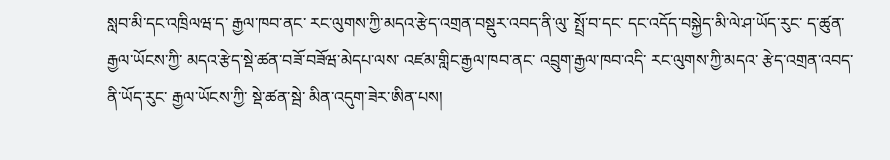སླབ་མི་དང་འཁྲིལཝ་ད་ རྒྱལ་ཁབ་ནང་ རང་ལུགས་ཀྱི་མདའ་རྩེད་འགྲན་བསྡུར་འབད་ནི་ལུ་ སྤྲོ་བ་དང་ དང་འདོད་བསྐྱེད་མི་ལེ་ཤ་ཡོད་རུང་ ད་ཚུན་ རྒྱལ་ཡོངས་ཀྱི་ མདའ་རྩེད་སྡེ་ཚན་བཟོ་བཟོཝ་མེདཔ་ལས་ འཛམ་གླིང་རྒྱལ་ཁབ་ནང་ འབྲུག་རྒྱལ་ཁབ་འདི་ རང་ལུགས་ཀྱི་མདའ་ རྩེད་འགྲན་འབད་ནི་ཡོད་རུང་ རྒྱལ་ཡོངས་ཀྱི་ སྡེ་ཚན་སྦེ་ མིན་འདུག་ཟེར་ཨིན་པས།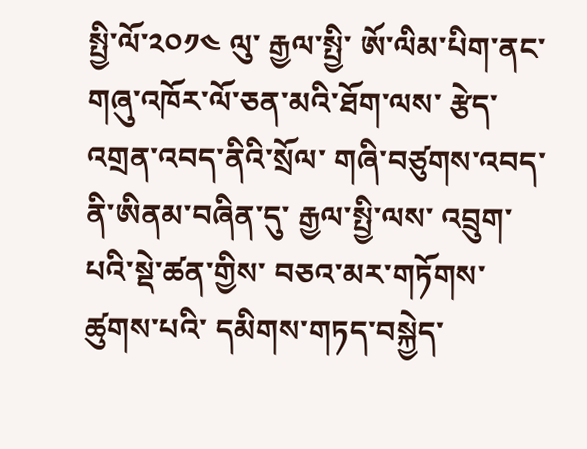སྤྱི་ལོ་༢༠༡༤ ལུ་ རྒྱལ་སྤྱི་ ཨོ་ལིམ་པིག་ནང་ གཞུ་འཁོར་ལོ་ཅན་མའི་ཐོག་ལས་ རྩེད་འགྲན་འབད་ནིའི་སྲོལ་ གཞི་བཙུགས་འབད་ནི་ཨིནམ་བཞིན་དུ་ རྒྱལ་སྤྱི་ལས་ འབྲུག་པའི་སྡེ་ཚན་གྱིས་ བཅའ་མར་གཏོགས་ཚུགས་པའི་ དམིགས་གཏད་བསྐྱེད་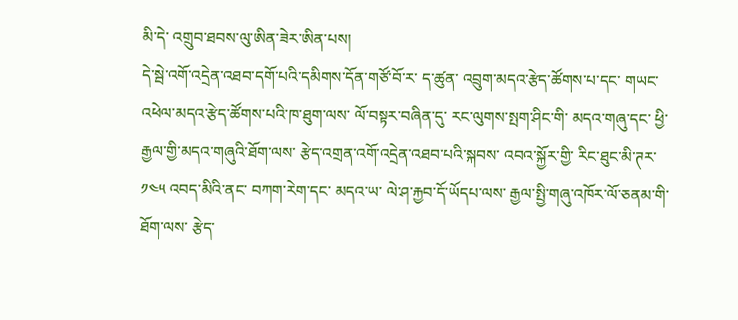མི་དེ་ འགྲུབ་ཐབས་ལུ་ཨིན་ཟེར་ཨིན་པས།
དེ་སྦེ་འགོ་འདྲེན་འཐབ་དགོ་པའི་དམིགས་དོན་གཙོ་བོ་ར་ ད་ཚུན་ འབྲུག་མདའ་རྩེད་ཚོགས་པ་དང་ གཡང་འཕེལ་མདའ་རྩེད་ཚོགས་པའི་ཁ་ཐུག་ལས་ ལོ་བསྟར་བཞིན་དུ་ རང་ལུགས་སྤག་ཤིང་གི་ མདའ་གཞུ་དང་ ཕྱི་རྒྱལ་གྱི་མདའ་གཞུའི་ཐོག་ལས་ རྩེད་འགྲན་འགོ་འདྲེན་འཐབ་པའི་སྐབས་ འབའ་སྐྱོར་གྱི་ རིང་ཐུང་མི་ཊར་༡༤༥ འབད་མིའི་ནང་ བཀག་རེག་དང་ མདའ་ཡ་ ལེ་ཤ་རྐྱབ་དོ་ཡོདཔ་ལས་ རྒྱལ་སྤྱི་གཞུ་འཁོར་ལོ་ཅནམ་གི་ཐོག་ལས་ རྩེད་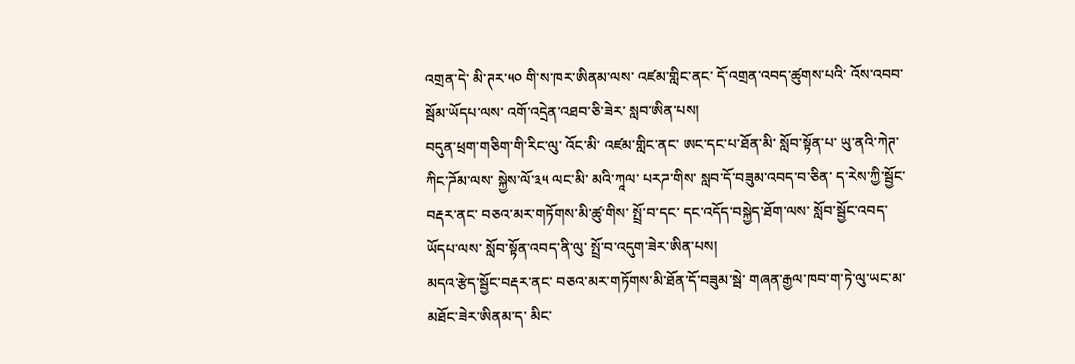འགྲན་དེ་ མི་ཊར་༥༠ གི་ས་ཁར་ཨིནམ་ལས་ འཛམ་གླིང་ནང་ དོ་འགྲན་འབད་ཚུགས་པའི་ འོས་འབབ་སྦོམ་ཡོདཔ་ལས་ འགོ་འདྲེན་འཐབ་ཅི་ཟེར་ སླབ་ཨིན་པས།
བདུན་ཕྲག་གཅིག་གི་རིང་ལུ་ འོང་མི་ འཛམ་གླིང་ནང་ ཨང་དང་པ་ཐོན་མི་ སློབ་སྟོན་པ་ ཡུ་ནའི་ཀེཊ་ ཀིང་ཌོམ་ལས་ སྐྱེས་ལོ་༣༥ ལང་མི་ མའི་ཀཱལ་ པརཌ་གིས་ སླབ་དོ་བཟུམ་འབད་བ་ཅིན་ ད་རེས་ཀྱི་སྦྱོང་བརྡར་ནང་ བཅའ་མར་གཏོགས་མི་ཚུ་གིས་ སྤྲོ་བ་དང་ དང་འདོད་བསྐྱེད་ཐོག་ལས་ སློབ་སྦྱོང་འབད་ཡོདཔ་ལས་ སློབ་སྟོན་འབད་ནི་ལུ་ སྤྲོ་བ་འདུག་ཟེར་ཨིན་པས།
མདའ་རྩེད་སྦྱོང་བརྡར་ནང་ བཅའ་མར་གཏོགས་མི་ཐོན་དོ་བཟུམ་སྦེ་ གཞན་རྒྱལ་ཁབ་ག་ཏེ་ལུ་ཡང་མ་མཐོང་ཟེར་ཨིནམ་ད་ མིང་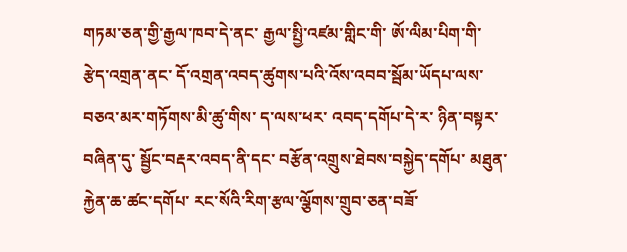གཏམ་ཅན་གྱི་རྒྱལ་ཁབ་དེ་ནང་ རྒྱལ་སྤྱི་འཛམ་གླིང་གི་ ཨོ་ལིམ་པིག་གི་ རྩེད་འགྲན་ནང་ དོ་འགྲན་འབད་ཚུགས་པའི་འོས་འབབ་སྦོམ་ཡོདཔ་ལས་ བཅའ་མར་གཏོགས་མི་ཚུ་གིས་ ད་ལས་ཕར་ འབད་དགོཔ་དེ་ར་ ཉིན་བསྟར་བཞིན་དུ་ སྦྱོང་བརྡར་འབད་ནི་དང་ བརྩོན་འགྲུས་ཐེབས་བསྐྱེད་དགོཔ་ མཐུན་རྐྱེན་ཆ་ཚང་དགོཔ་ རང་སོའི་རིག་རྩལ་ལྕོགས་གྲུབ་ཅན་བཟོ་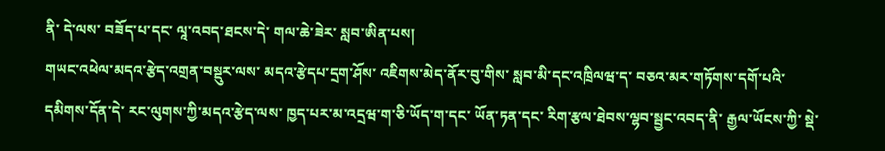ནི་ དེ་ལས་ བཟོད་པ་དང་ ལཱ་འབད་ཐངས་དེ་ གལ་ཆེ་ཟེར་ སླབ་ཨིན་པས།
གཡང་འཕེལ་མདའ་རྩེད་འགྲན་བསྡུར་ལས་ མདའ་རྩེདཔ་དྲག་ཤོས་ འཇིགས་མེད་ནོར་བུ་གིས་ སླབ་མི་དང་འཁྲིལཝ་ད་ བཅའ་མར་གཏོགས་དགོ་པའི་དམིགས་དོན་དེ་ རང་ལུགས་ཀྱི་མདའ་རྩེད་ལས་ ཁྱད་པར་མ་འདྲཝ་ག་ཅི་ཡོད་ག་དང་ ཡོན་ཏན་དང་ རིག་རྩལ་ཐེབས་ལྷབ་སྦྱང་འབད་ནི་ རྒྱལ་ཡོངས་ཀྱི་ སྡེ་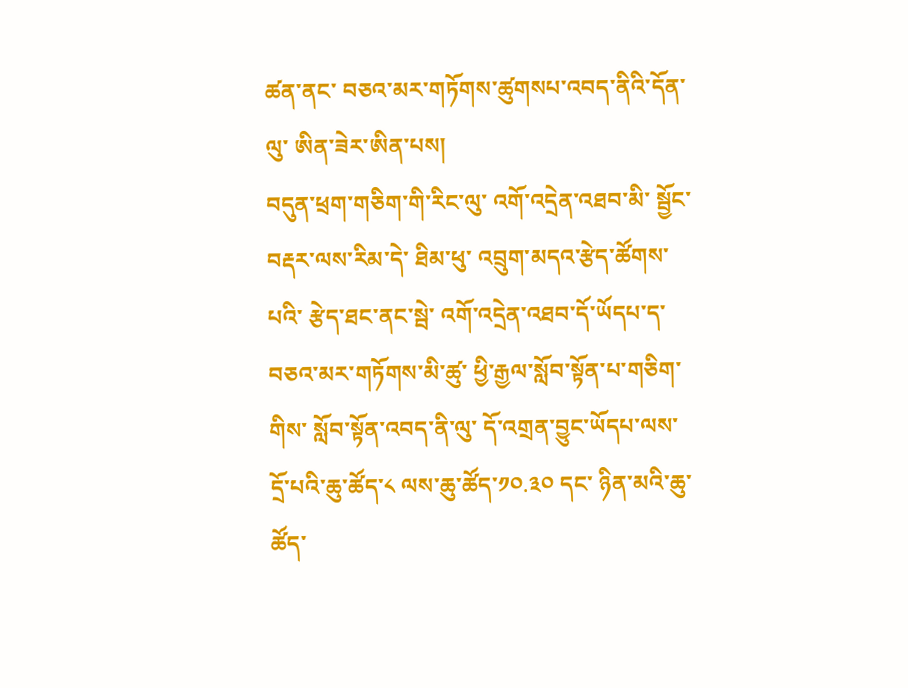ཚན་ནང་ བཅའ་མར་གཏོགས་ཚུགསཔ་འབད་ནིའི་དོན་ལུ་ ཨིན་ཟེར་ཨིན་པས།
བདུན་ཕྲག་གཅིག་གི་རིང་ལུ་ འགོ་འདྲེན་འཐབ་མི་ སྦྱོང་བརྡར་ལས་རིམ་དེ་ ཐིམ་ཕུ་ འབྲུག་མདའ་རྩེད་ཚོགས་པའི་ རྩེད་ཐང་ནང་སྦེ་ འགོ་འདྲེན་འཐབ་དོ་ཡོདཔ་ད་ བཅའ་མར་གཏོགས་མི་ཚུ་ ཕྱི་རྒྱལ་སློབ་སྟོན་པ་གཅིག་གིས་ སློབ་སྟོན་འབད་ནི་ལུ་ དོ་འགྲན་བྱུང་ཡོདཔ་ལས་ དྲོ་པའི་ཆུ་ཚོད་༨ ལས་ཆུ་ཚོད་༡༠.༣༠ དང་ ཉིན་མའི་ཆུ་ཚོད་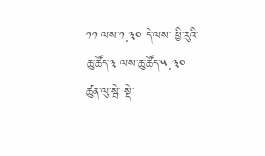༡༡ ལས་༡.༣༠ དེ་ལས་ ཕྱི་རུའི་ཆུ་ཚོད་༣ ལས་ཆུ་ཚོད་༥.༣༠ ཚུན་ལུ་སྦེ་ སྡེ་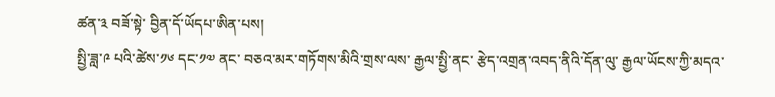ཚན་༣ བཟོ་སྟེ་ བྱིན་དོ་ཡོདཔ་ཨིན་པས།
སྤྱི་ཟླ་༩ པའི་ཚེས་༡༦ དང་༡༧ ནང་ བཅའ་མར་གཏོགས་མིའི་གྲས་ལས་ རྒྱལ་སྤྱི་ནང་ རྩེད་འགྲན་འབད་ནིའི་དོན་ལུ་ རྒྱལ་ཡོངས་ཀྱི་མདའ་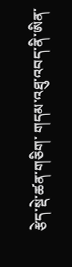རྩེད་སྡེ་ཚན་གཅིག་ གདམ་འཐུ་འབད་ནི་ཨིན་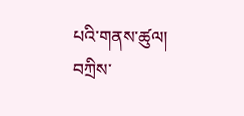པའི་གནས་ཚུལ།
བཀྲིས་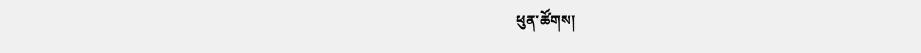ཕུན་ཚོགས།